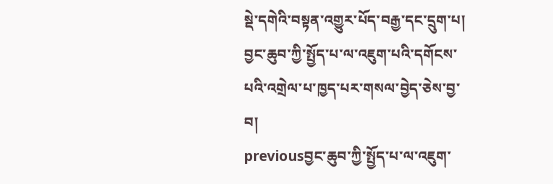སྡེ་དགེའི་བསྟན་འགྱུར་པོད་བརྒྱ་དང་དྲུག་པ།
བྱང་ཆུབ་ཀྱི་སྤྱོད་པ་ལ་འཇུག་པའི་དགོངས་པའི་འགྲེལ་པ་ཁྱད་པར་གསལ་བྱེད་ཅེས་བྱ་བ།
previousབྱང་ཆུབ་ཀྱི་སྤྱོད་པ་ལ་འཇུག་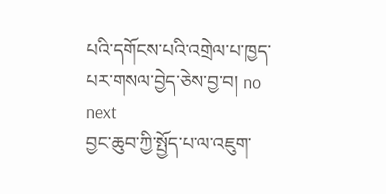པའི་དགོངས་པའི་འགྲེལ་པ་ཁྱད་པར་གསལ་བྱེད་ཅེས་བྱ་བ། no next
བྱང་ཆུབ་ཀྱི་སྤྱོད་པ་ལ་འཇུག་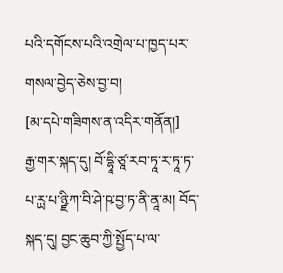པའི་དགོངས་པའི་འགྲེལ་པ་ཁྱད་པར་གསལ་བྱེད་ཅེས་བྱ་བ།
[མ་དཔེ་གཟིགས་ན་འདིར་གནོན།]
རྒྱ་གར་སྐད་དུ། བོ་དྷཱི་ཙཱ་རབ་ཏཱ་ར་ཏཱ་ཏ་པ་ཪྻ་པ་ཉྫི་ཀ་བི་ཤེ་ཥ་བྱ་ཏ་ནི་ནཱ་མ། བོད་སྐད་དུ། བྱང་ཆུབ་ཀྱི་སྤྱོད་པ་ལ་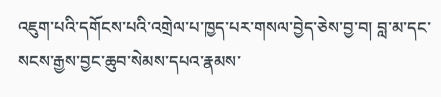འཇུག་པའི་དགོངས་པའི་འགྲེལ་པ་ཁྱད་པར་གསལ་བྱེད་ཅེས་བྱ་བ། བླ་མ་དང་སངས་རྒྱས་བྱང་ཆུབ་སེམས་དཔའ་རྣམས་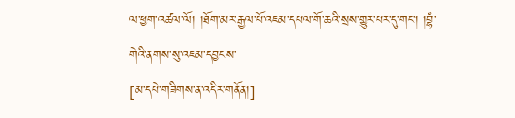ལ་ཕྱག་འཚལ་ལོ། །ཐོག་མར་རྒྱལ་པོ་འཇམ་དཔལ་གོ་ཆའི་སྲས་གྱུར་པར་དུ་གང་། །བྷཾ་གེའི་ནགས་སུ་འཇམ་དབྱངས་
[མ་དཔེ་གཟིགས་ན་འདིར་གནོན།]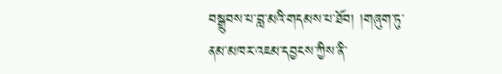བསྒྲུབས་པ་བླ་མའི་གདམས་པ་ཐོབ། །གཞུག་ཏུ་ནམ་མཁར་འཇམ་དབྱངས་ཀྱིས་ནི་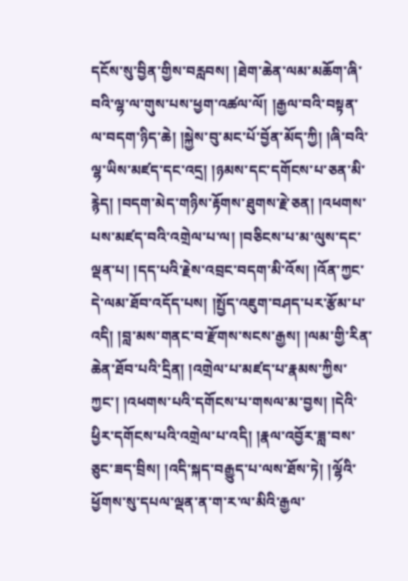དངོས་སུ་བྱིན་གྱིས་བརླབས། །ཐེག་ཆེན་ལམ་མཆོག་ཞི་བའི་ལྷ་ལ་གུས་པས་ཕྱག་འཚལ་ལོ། །རྒྱལ་བའི་བསྟན་ལ་བདག་ཉིད་ཆེ། །སྐྱེས་བུ་མང་པོ་བྱོན་མོད་ཀྱི། །ཞི་བའི་ལྷ་ཡིས་མཛད་དང་འདྲ། །ཉམས་དང་དགོངས་པ་ཅན་མི་རྙེད། །བདག་མེད་གཉིས་རྟོགས་ཐུགས་རྗེ་ཅན། །འཕགས་པས་མཛད་བའི་འགྲེལ་པ་ལ། །བཅིངས་པ་མ་ལུས་དང་ལྡན་པ། །དད་པའི་རྗེས་འབྲང་བདག་མི་འོས། །འོན་ཀྱང་དེ་ལམ་ཐོབ་འདོད་པས། །སྤྱོད་འཇུག་བཤད་པར་རྩོམ་པ་འདི། །བླ་མས་གནང་བ་རྫོགས་སངས་རྒྱས། །ལམ་གྱི་རིན་ཆེན་ཐོབ་པའི་དྲིན། །འགྲེལ་པ་མཛད་པ་རྣམས་ཀྱིས་ཀྱང་། །འཕགས་པའི་དགོངས་པ་གསལ་མ་བྱས། །དེའི་ཕྱིར་དགོངས་པའི་འགྲེལ་པ་འདི། །རྣལ་འབྱོར་ཟླ་བས་ཅུང་ཟད་བྲིས། །འདི་སྐད་བརྒྱུད་པ་ལས་ཐོས་ཏེ། །ལྷོའི་ཕྱོགས་སུ་དཔལ་ལྡན་ན་ག་ར་ལ་མིའི་རྒྱལ་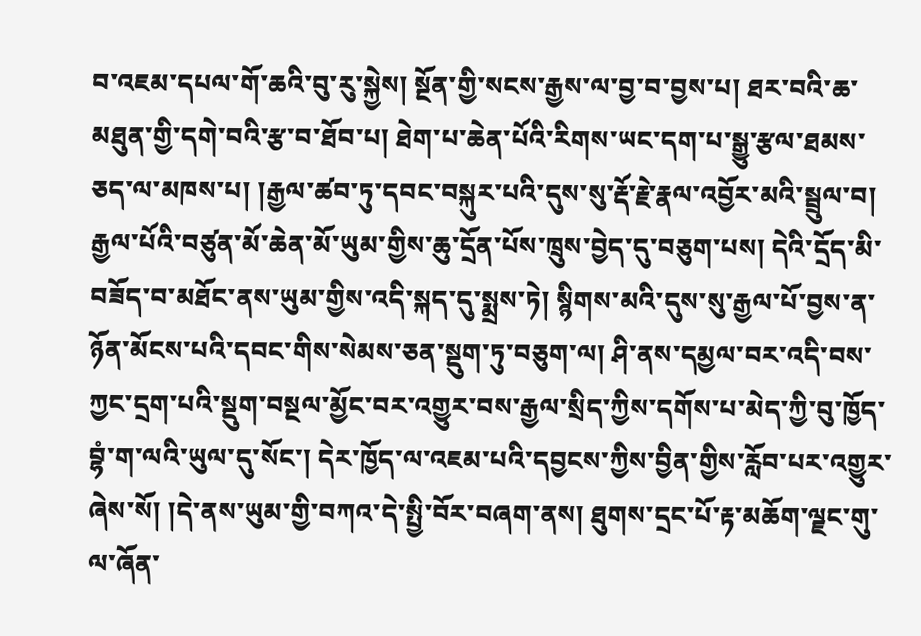བ་འཇམ་དཔལ་གོ་ཆའི་བུ་རུ་སྐྱེས། སྔོན་གྱི་སངས་རྒྱས་ལ་བྱ་བ་བྱས་པ། ཐར་བའི་ཆ་མཐུན་གྱི་དགེ་བའི་རྩ་བ་ཐོབ་པ། ཐེག་པ་ཆེན་པོའི་རིགས་ཡང་དག་པ་སྒྱུ་རྩལ་ཐམས་ཅད་ལ་མཁས་པ། །རྒྱལ་ཚབ་ཏུ་དབང་བསྐུར་པའི་དུས་སུ་རྡོ་རྗེ་རྣལ་འབྱོར་མའི་སྦྲུལ་བ། རྒྱལ་པོའི་བཙུན་མོ་ཆེན་མོ་ཡུམ་གྱིས་ཆུ་དྲོན་པོས་ཁྲུས་བྱེད་དུ་བཅུག་པས། དེའི་དྲོད་མི་བཟོད་བ་མཐོང་ནས་ཡུམ་གྱིས་འདི་སྐད་དུ་སྨྲས་ཏེ། སྙིགས་མའི་དུས་སུ་རྒྱལ་པོ་བྱས་ན་ཉོན་མོངས་པའི་དབང་གིས་སེམས་ཅན་སྡུག་ཏུ་བཅུག་ལ། ཤི་ནས་དམྱལ་བར་འདི་བས་ཀྱང་དྲག་པའི་སྡུག་བསྔལ་མྱོང་བར་འགྱུར་བས་རྒྱལ་སྲིད་ཀྱིས་དགོས་པ་མེད་ཀྱི་བུ་ཁྱོད་བྷཾ་ག་ལའི་ཡུལ་དུ་སོང་། དེར་ཁྱོད་ལ་འཇམ་པའི་དབྱངས་ཀྱིས་བྱིན་གྱིས་རློབ་པར་འགྱུར་ཞེས་སོ། །དེ་ནས་ཡུམ་གྱི་བཀའ་དེ་སྤྱི་བོར་བཞག་ནས། ཐུགས་དྲང་པོ་རྟ་མཆོག་ལྗང་གུ་ལ་ཞོན་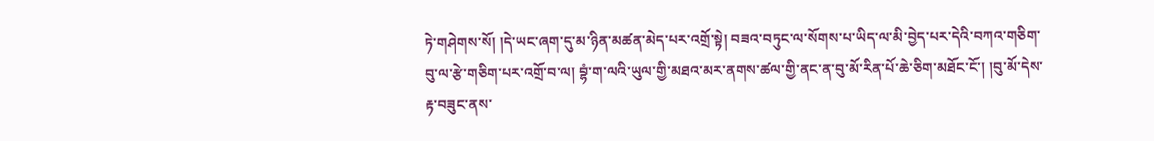ཏེ་གཤེགས་སོ། །དེ་ཡང་ཞག་དུ་མ་ཉིན་མཚན་མེད་པར་འགྲོ་སྟེ། བཟའ་བཏུང་ལ་སོགས་པ་ཡིད་ལ་མི་བྱེད་པར་དེའི་བཀའ་གཅིག་བུ་ལ་རྩེ་གཅིག་པར་འགྲོ་བ་ལ། བྷཾ་ག་ལའི་ཡུལ་གྱི་མཐའ་མར་ནགས་ཚལ་གྱི་ནང་ན་བུ་མོ་རིན་པོ་ཆེ་ཅིག་མཐོང་ངོ་། །བུ་མོ་དེས་རྟ་བཟུང་ནས་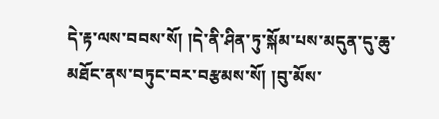དེ་རྟ་ལས་བབས་སོ། །དེ་ནི་ཤིན་ཏུ་སྐོམ་པས་མདུན་དུ་ཆུ་མཐོང་ནས་བཏུང་བར་བརྩམས་སོ། །བུ་མོས་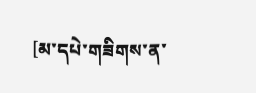[མ་དཔེ་གཟིགས་ན་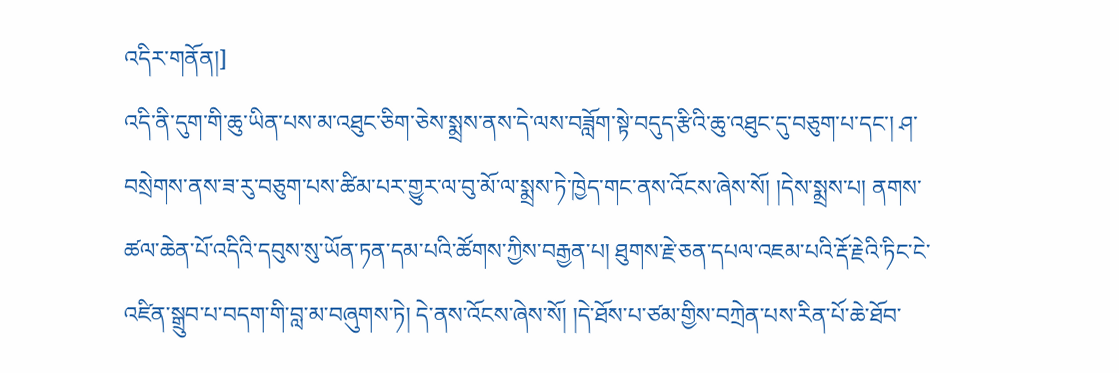འདིར་གནོན།]
འདི་ནི་དུག་གི་ཆུ་ཡིན་པས་མ་འཐུང་ཅིག་ཅེས་སྨྲས་ནས་དེ་ལས་བཟློག་སྟེ་བདུད་རྩིའི་ཆུ་འཐུང་དུ་བཅུག་པ་དང་། ཤ་བསྲེགས་ནས་ཟ་རུ་བཅུག་པས་ཚིམ་པར་གྱུར་ལ་བུ་མོ་ལ་སྨྲས་ཏེ་ཁྱེད་གང་ནས་འོངས་ཞེས་སོ། །དེས་སྨྲས་པ། ནགས་ཚལ་ཆེན་པོ་འདིའི་དབུས་སུ་ཡོན་ཏན་དམ་པའི་ཚོགས་ཀྱིས་བརྒྱན་པ། ཐུགས་རྗེ་ཅན་དཔལ་འཇམ་པའི་རྡོ་རྗེའི་ཏིང་ངེ་འཛིན་སྒྲུབ་པ་བདག་གི་བླ་མ་བཞུགས་ཏེ། དེ་ནས་འོངས་ཞེས་སོ། །དེ་ཐོས་པ་ཙམ་གྱིས་བཀྲེན་པས་རིན་པོ་ཆེ་ཐོབ་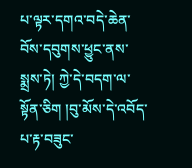པ་ལྟར་དགའ་བདེ་ཆེན་བོས་དབུགས་ཕྱུང་ནས་སྨྲས་ཏེ། ཀྱེ་དེ་བདག་ལ་སྟོན་ཅིག །བུ་མོས་དེ་འབོད་པ་རྟ་བཟུང་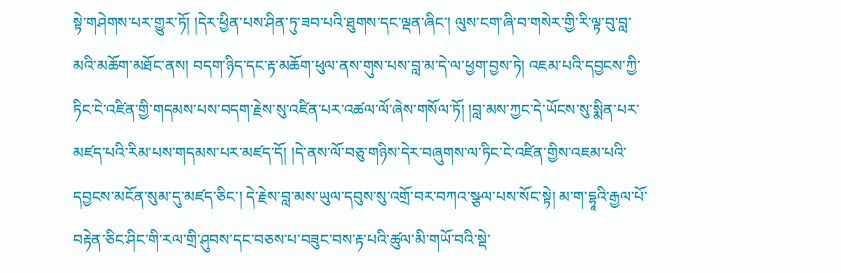སྟེ་གཤེགས་པར་གྱུར་ཏོ། །དེར་ཕྱིན་པས་ཤིན་ཏུ་ཟབ་པའི་ཐུགས་དང་ལྡན་ཞིང་། ལུས་ངག་ཞི་བ་གསེར་གྱི་རི་ལྟ་བུ་བླ་མའི་མཆོག་མཐོང་ནས། བདག་ཉིད་དང་རྟ་མཆོག་ཕུལ་ནས་གུས་པས་བླ་མ་དེ་ལ་ཕྱག་བྱས་ཏེ། འཇམ་པའི་དབྱངས་ཀྱི་ཏིང་ངེ་འཛིན་གྱི་གདམས་པས་བདག་རྗེས་སུ་འཛིན་པར་འཚལ་ལོ་ཞེས་གསོལ་ཏོ། །བླ་མས་ཀྱང་དེ་ཡོངས་སུ་སྨིན་པར་མཛད་པའི་རིམ་པས་གདམས་པར་མཛད་དོ། །དེ་ནས་ལོ་བཅུ་གཉིས་དེར་བཞུགས་ལ་ཏིང་ངེ་འཛིན་གྱིས་འཇམ་པའི་དབྱངས་མངོན་སུམ་དུ་མཛད་ཅིང་། དེ་རྗེས་བླ་མས་ཡུལ་དབུས་སུ་འགྲོ་བར་བཀའ་སྩལ་པས་སོང་སྟེ། མ་ག་དྷཱའི་རྒྱལ་པོ་བརྟེན་ཅིང་ཤིང་གི་རལ་གྲི་ཤུབས་དང་བཅས་པ་བཟུང་བས་རྟ་པའི་ཚུལ་མི་གཡོ་བའི་སྡེ་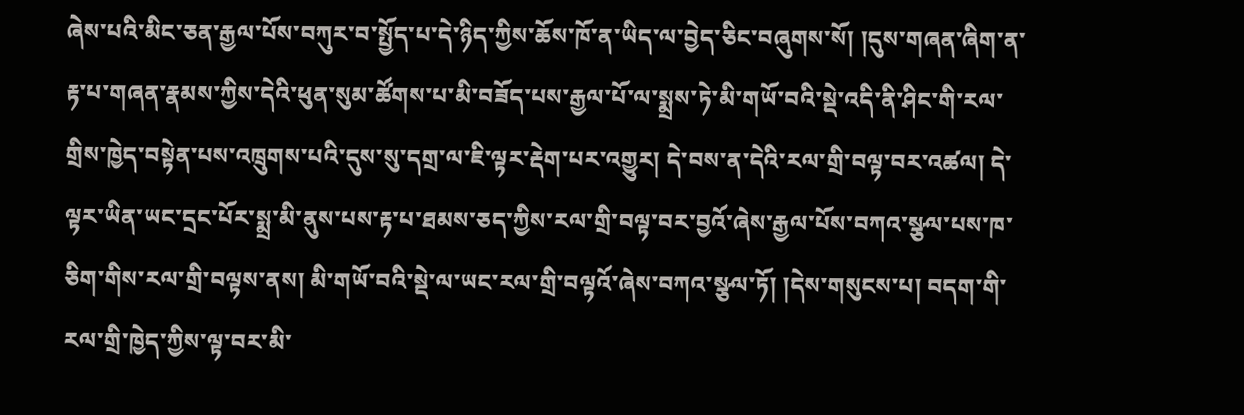ཞེས་པའི་མིང་ཅན་རྒྱལ་པོས་བཀུར་བ་སྤྱོད་པ་དེ་ཉིད་ཀྱིས་ཆོས་ཁོ་ན་ཡིད་ལ་བྱེད་ཅིང་བཞུགས་སོ། །དུས་གཞན་ཞིག་ན་རྟ་པ་གཞན་རྣམས་ཀྱིས་དེའི་ཕུན་སུམ་ཚོགས་པ་མི་བཟོད་པས་རྒྱལ་པོ་ལ་སྨྲས་ཏེ་མི་གཡོ་བའི་སྡེ་འདི་ནི་ཤིང་གི་རལ་གྲིས་ཁྱེད་བསྟེན་པས་འཁྲུགས་པའི་དུས་སུ་དགྲ་ལ་ཇི་ལྟར་རྡེག་པར་འགྱུར། དེ་བས་ན་དེའི་རལ་གྲི་བལྟ་བར་འཚལ། དེ་ལྟར་ཡིན་ཡང་དྲང་པོར་སྨྲ་མི་ནུས་པས་རྟ་པ་ཐམས་ཅད་ཀྱིས་རལ་གྲི་བལྟ་བར་བྱའོ་ཞེས་རྒྱལ་པོས་བཀའ་སྩལ་པས་ཁ་ཅིག་གིས་རལ་གྲི་བལྟས་ནས། མི་གཡོ་བའི་སྡེ་ལ་ཡང་རལ་གྲི་བལྟའོ་ཞེས་བཀའ་སྩལ་ཏོ། །དེས་གསུངས་པ། བདག་གི་རལ་གྲི་ཁྱེད་ཀྱིས་ལྟ་བར་མི་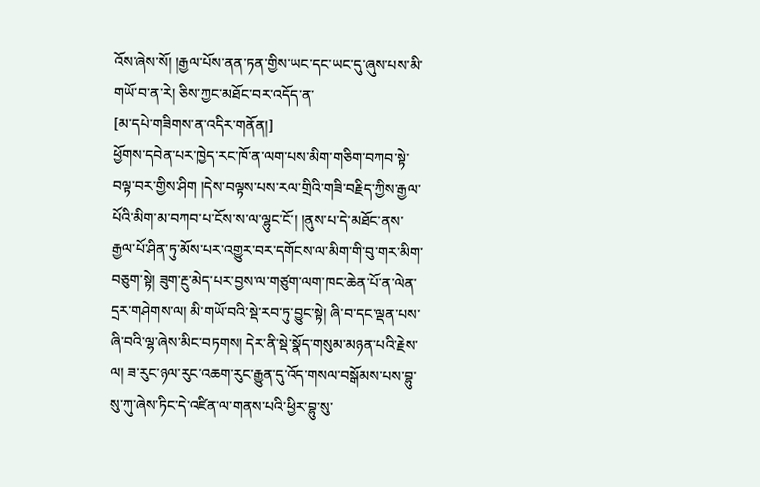འོས་ཞེས་སོ། །རྒྱལ་པོས་ནན་ཏན་གྱིས་ཡང་དང་ཡང་དུ་ཞུས་པས་མི་གཡོ་བ་ན་རེ། ཅིས་ཀྱང་མཐོང་བར་འདོད་ན་
[མ་དཔེ་གཟིགས་ན་འདིར་གནོན།]
ཕྱོགས་དབེན་པར་ཁྱེད་རང་ཁོ་ན་ལག་པས་མིག་གཅིག་བཀབ་སྟེ་བལྟ་བར་གྱིས་ཤིག །དེས་བལྟས་པས་རལ་གྲིའི་གཟི་བརྗིད་ཀྱིས་རྒྱལ་པོའི་མིག་མ་བཀབ་པ་ངོས་ས་ལ་ལྷུང་ངོ་། །ནུས་པ་དེ་མཐོང་ནས་རྒྱལ་པོ་ཤིན་ཏུ་མོས་པར་འགྱུར་བར་དགོངས་ལ་མིག་གི་བུ་གར་མིག་བཅུག་སྟེ། ཟུག་རྔུ་མེད་པར་བྱས་ལ་གཙུག་ལག་ཁང་ཆེན་པོ་ན་ལེན་དྲར་གཤེགས་ལ། མི་གཡོ་བའི་སྡེ་རབ་ཏུ་བྱུང་སྟེ། ཞི་བ་དང་ལྡན་པས་ཞི་བའི་ལྷ་ཞེས་མིང་བཏགས། དེར་ནི་སྡེ་སྣོད་གསུམ་མཉན་པའི་རྗེས་ལ། ཟ་རུང་ཉལ་རུང་འཆག་རུང་རྒྱུན་དུ་འོད་གསལ་བསྒོམས་པས་བྷུ་སུ་ཀུ་ཞེས་ཏིང་དེ་འཛིན་ལ་གནས་པའི་ཕྱིར་བྷུ་སུ་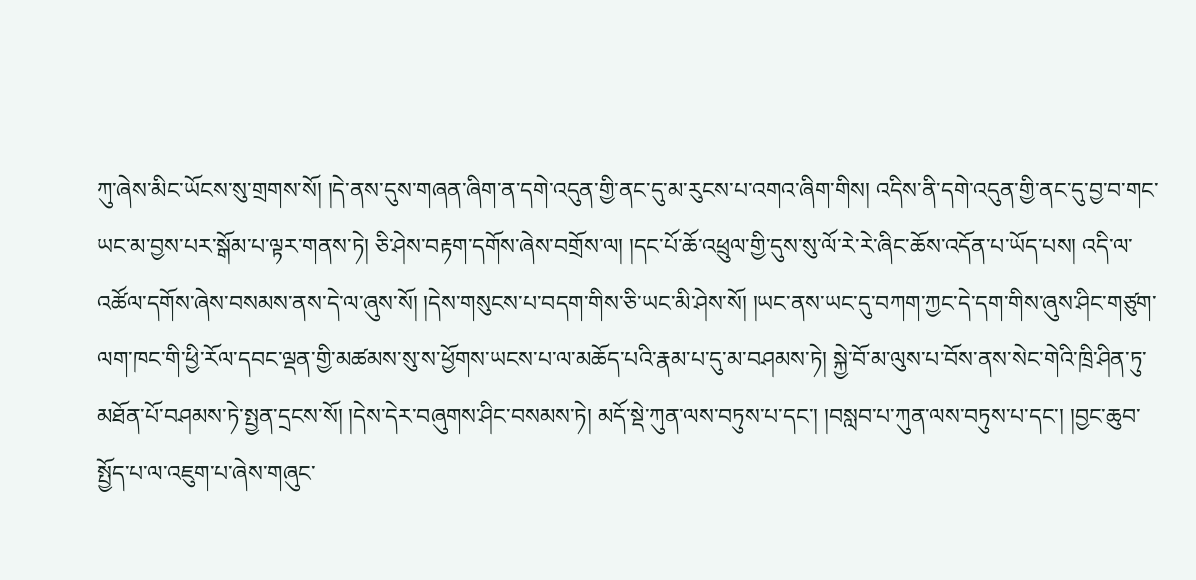ཀུ་ཞེས་མིང་ཡོངས་སུ་གྲགས་སོ། །དེ་ནས་དུས་གཞན་ཞིག་ན་དགེ་འདུན་གྱི་ནང་དུ་མ་རུངས་པ་འགའ་ཞིག་གིས། འདིས་ནི་དགེ་འདུན་གྱི་ནང་དུ་བྱ་བ་གང་ཡང་མ་བྱས་པར་སྒོམ་པ་ལྟར་གནས་ཏེ། ཅི་ཤེས་བརྟག་དགོས་ཞེས་བགྲོས་ལ། །དང་པོ་ཆོ་འཕྲུལ་གྱི་དུས་སུ་ལོ་རེ་རེ་ཞིང་ཆོས་འདོན་པ་ཡོད་པས། འདི་ལ་འཚོལ་དགོས་ཞེས་བསམས་ནས་དེ་ལ་ཞུས་སོ། །དེས་གསུངས་པ་བདག་གིས་ཅི་ཡང་མི་ཤེས་སོ། །ཡང་ནས་ཡང་དུ་བཀག་ཀྱང་དེ་དག་གིས་ཞུས་ཤིང་གཙུག་ལག་ཁང་གི་ཕྱི་རོལ་དབང་ལྡན་གྱི་མཚམས་སུ་ས་ཕྱོགས་ཡངས་པ་ལ་མཆོད་པའི་རྣམ་པ་དུ་མ་བཤམས་ཏེ། སྐྱེ་བོ་མ་ལུས་པ་བོས་ནས་སེང་གེའི་ཁྲི་ཤིན་ཏུ་མཐོན་པོ་བཤམས་ཏེ་སྤྱན་དྲངས་སོ། །དེས་དེར་བཞུགས་ཤིང་བསམས་ཏེ། མདོ་སྡེ་ཀུན་ལས་བཏུས་པ་དང་། །བསླབ་པ་ཀུན་ལས་བཏུས་པ་དང་། །བྱང་ཆུབ་སྤྱོད་པ་ལ་འཇུག་པ་ཞེས་གཞུང་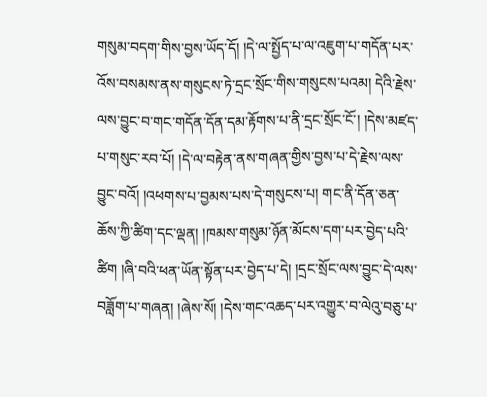གསུམ་བདག་གིས་བྱས་ཡོད་དོ། །དེ་ལ་སྤྱོད་པ་ལ་འཇུག་པ་གདོན་པར་འོས་བསམས་ནས་གསུངས་ཏེ་དྲང་སྲོང་གིས་གསུངས་པའམ། དེའི་རྗེས་ལས་བྱུང་བ་གང་གདོན་དོན་དམ་རྟོགས་པ་ནི་དྲང་སྲོང་ངོ་། །དེས་མཛད་པ་གསུང་རབ་པོ། །དེ་ལ་བརྟེན་ནས་གཞན་གྱིས་བྱས་པ་དེ་རྗེས་ལས་བྱུང་བའོ། །འཕགས་པ་བྱམས་པས་དེ་གསུངས་པ། གང་ནི་དོན་ཅན་ཆོས་ཀྱི་ཚིག་དང་ལྡན། །ཁམས་གསུམ་ཉོན་མོངས་དག་པར་བྱེད་པའི་ཚིག །ཞི་བའི་ཕན་ཡོན་སྟོན་པར་བྱེད་པ་དེ། །དྲང་སྲོང་ལས་བྱུང་དེ་ལས་བཟློག་པ་གཞན། །ཞེས་སོ། །དེས་གང་འཆད་པར་འགྱུར་བ་ལེའུ་བཅུ་པ་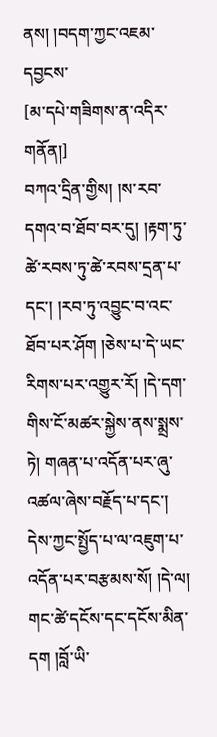ནས། །བདག་ཀྱང་འཇམ་དབྱངས་
[མ་དཔེ་གཟིགས་ན་འདིར་གནོན།]
བཀའ་དྲིན་གྱིས། །ས་རབ་དགའ་བ་ཐོབ་བར་དུ། །རྟག་ཏུ་ཚེ་རབས་ཏུ་ཚེ་རབས་དྲན་པ་དང་། །རབ་ཏུ་འབྱུང་བ་འང་ཐོབ་པར་ཤོག །ཅེས་པ་དེ་ཡང་རིགས་པར་འགྱུར་རོ། །དེ་དག་གིས་ངོ་མཚར་སྐྱེས་ནས་སྨྲས་ཏེ། གཞན་པ་འདོན་པར་ཞུ་འཚལ་ཞེས་བརྗོད་པ་དང་། དེས་ཀྱང་སྤྱོད་པ་ལ་འཇུག་པ་འདོན་པར་བརྩམས་སོ། །དེ་ལ། གང་ཚེ་དངོས་དང་དངོས་མིན་དག །བློ་ཡི་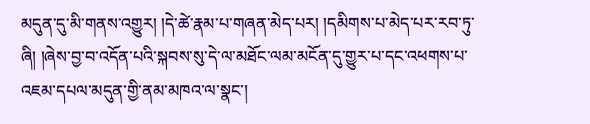མདུན་དུ་མི་གནས་འགྱུར། །དེ་ཚེ་རྣམ་པ་གཞན་མེད་པར། །དམིགས་པ་མེད་པར་རབ་ཏུ་ཞི། །ཞེས་བྱ་བ་འདོན་པའི་སྐབས་སུ་དེ་ལ་མཐོང་ལམ་མངོན་དུ་གྱུར་པ་དང་འཕགས་པ་འཇམ་དཔལ་མདུན་གྱི་ནམ་མཁའ་ལ་སྣང་།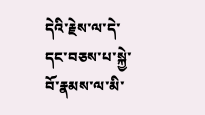དེའི་རྗེས་ལ་དེ་དང་བཅས་པ་སྐྱེ་བོ་རྣམས་ལ་མི་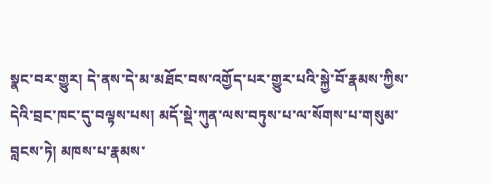སྣང་བར་གྱུར། དེ་ནས་དེ་མ་མཐོང་བས་འགྱོད་པར་གྱུར་པའི་སྐྱེ་བོ་རྣམས་ཀྱིས་དེའི་བྲང་ཁང་དུ་བལྟས་པས། མདོ་སྡེ་ཀུན་ལས་བཏུས་པ་ལ་སོགས་པ་གསུམ་བླངས་ཏེ། མཁས་པ་རྣམས་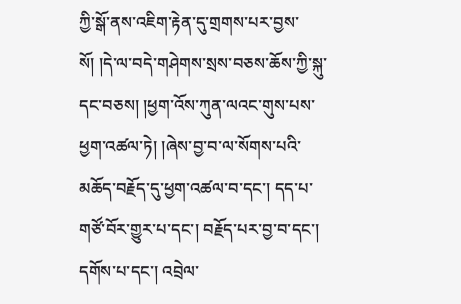ཀྱི་སྒོ་ནས་འཇིག་རྟེན་དུ་གྲགས་པར་བྱས་སོ། །དེ་ལ་བདེ་གཤེགས་སྲས་བཅས་ཆོས་ཀྱི་སྐུ་དང་བཅས། །ཕྱག་འོས་ཀུན་ལའང་གུས་པས་ཕྱག་འཚལ་ཏེ། །ཞེས་བྱ་བ་ལ་སོགས་པའི་མཆོད་བརྗོད་དུ་ཕྱག་འཚལ་བ་དང་། དད་པ་གཙོ་བོར་གྱུར་པ་དང་། བརྗོད་པར་བྱ་བ་དང་། དགོས་པ་དང་། འབྲེལ་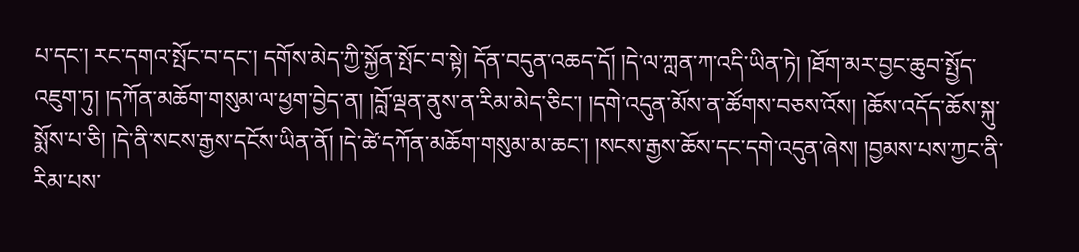པ་དང་། རང་དགའ་སྤོང་བ་དང་། དགོས་མེད་ཀྱི་སྐྱོན་སྤོང་བ་སྟེ། དོན་བདུན་འཆད་དོ། །དེ་ལ་ཀླན་ཀ་འདི་ཡིན་ཏེ། །ཐོག་མར་བྱང་ཆུབ་སྤྱོད་འཇུག་ཏུ། །དཀོན་མཆོག་གསུམ་ལ་ཕྱག་བྱེད་ན། །བློ་ལྡན་ནུས་ན་རིམ་མེད་ཅིང་། །དགེ་འདུན་མོས་ན་ཚོགས་བཅས་འོས། །ཆོས་འདོད་ཆོས་སྐུ་སྨོས་པ་ཅི། །དེ་ནི་སངས་རྒྱས་དངོས་ཡིན་ནོ། །དེ་ཚེ་དཀོན་མཆོག་གསུམ་མ་ཆང་། །སངས་རྒྱས་ཆོས་དང་དགེ་འདུན་ཞེས། །བྱམས་པས་ཀྱང་ནི་རིམ་པས་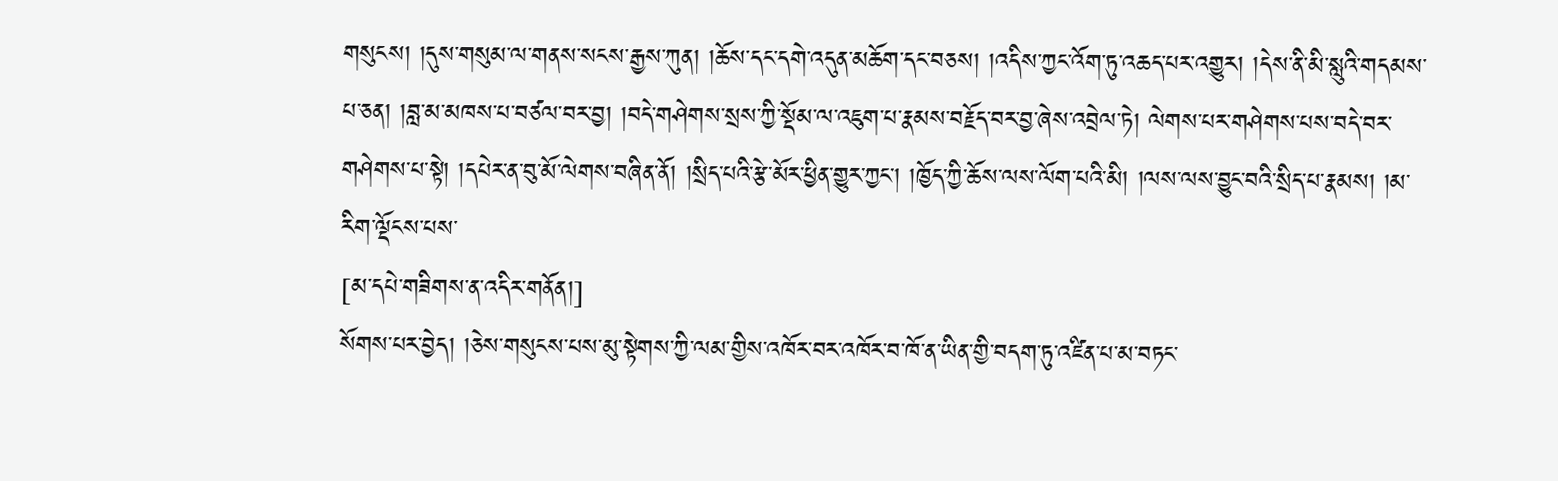གསུངས། །དུས་གསུམ་ལ་གནས་སངས་རྒྱས་ཀུན། །ཆོས་དང་དགེ་འདུན་མཆོག་དང་བཅས། །འདིས་ཀྱང་འོག་ཏུ་འཆད་པར་འགྱུར། །དེས་ནི་མི་སླུའི་གདམས་པ་ཅན། །བླ་མ་མཁས་པ་བཙལ་བར་བྱ། །བདེ་གཤེགས་སྲས་ཀྱི་སྡོམ་ལ་འཇུག་པ་རྣམས་བརྗོད་བར་བྱ་ཞེས་འབྲེལ་ཏེ། ལེགས་པར་གཤེགས་པས་བདེ་བར་གཤེགས་པ་སྟེ། །དཔེར་ན་བུ་མོ་ལེགས་བཞིན་ནོ། །སྲིད་པའི་རྩེ་མོར་ཕྱིན་གྱུར་ཀྱང་། །ཁྱོད་ཀྱི་ཆོས་ལས་ལོག་པའི་མི། །ལས་ལས་བྱུང་བའི་སྲིད་པ་རྣམས། །མ་རིག་ལྡོངས་པས་
[མ་དཔེ་གཟིགས་ན་འདིར་གནོན།]
སོགས་པར་བྱེད། །ཅེས་གསུངས་པས་མུ་སྟེགས་ཀྱི་ལམ་གྱིས་འཁོར་བར་འཁོར་བ་ཁོ་ན་ཡིན་གྱི་བདག་ཏུ་འཛིན་པ་མ་བཏང་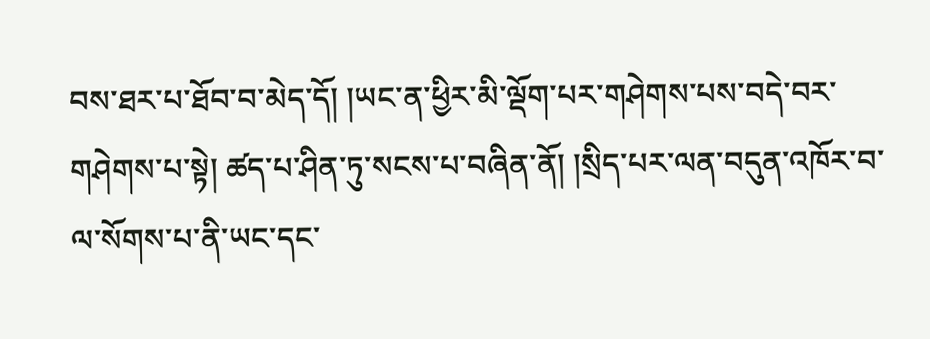བས་ཐར་པ་ཐོབ་བ་མེད་དོ། །ཡང་ན་ཕྱིར་མི་ལྡོག་པར་གཤེགས་པས་བདེ་བར་གཤེགས་པ་སྟེ། ཚད་པ་ཤིན་ཏུ་སངས་པ་བཞིན་ནོ། །སྲིད་པར་ལན་བདུན་འཁོར་བ་ལ་སོགས་པ་ནི་ཡང་དང་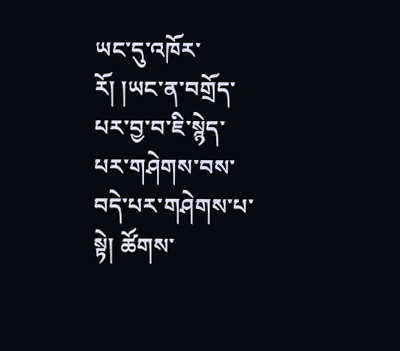ཡང་དུ་འཁོར་རོ། །ཡང་ན་བགྲོད་པར་བྱ་བ་ཇི་སྙེད་པར་གཤེགས་བས་བདེ་པར་གཤེགས་པ་སྟེ། ཚོགས་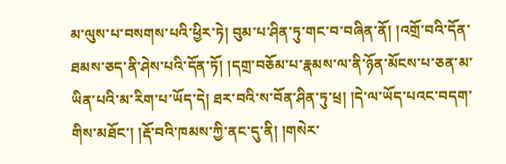མ་ལུས་པ་བསགས་པའི་ཕྱིར་ཏེ། བུམ་པ་ཤིན་ཏུ་གང་བ་བཞིན་ནོ། །འགྲོ་བའི་དོན་ཐམས་ཅད་ནི་ཤེས་པའི་དོན་ཏོ། །དགྲ་བཅོམ་པ་རྣམས་ལ་ནི་ཉོན་མོངས་པ་ཅན་མ་ཡིན་པའི་མ་རིག་པ་ཡོད་དེ། ཐར་བའི་ས་བོན་ཤིན་ཏུ་ཕྲ། །དེ་ལ་ཡོད་པའང་བདག་གིས་མཐོང་། །རྡོ་བའི་ཁམས་ཀྱི་ནང་དུ་ནི། །གསེར་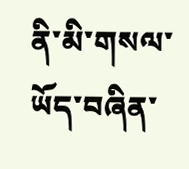ནི་མི་གསལ་ཡོད་བཞིན་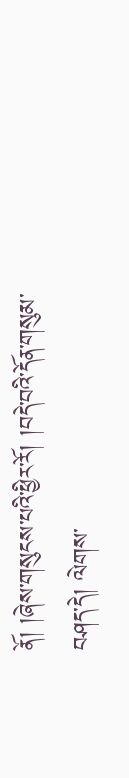ནོ། །ཞེས་གསུངས་པའི་ཕྱིར་རོ། །བདེ་བའི་དོན་གསུམ་བཤད་དེ། ལེགས་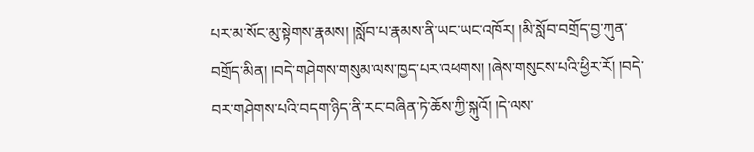པར་མ་སོང་མུ་སྟེགས་རྣམས། །སློབ་པ་རྣམས་ནི་ཡང་ཡང་འཁོར། །མི་སློབ་བགྲོད་བྱ་ཀུན་བགྲོད་མིན། །བདེ་གཤེགས་གསུམ་ལས་ཁྱད་པར་འཕགས། །ཞེས་གསུངས་པའི་ཕྱིར་རོ། །བདེ་བར་གཤེགས་པའི་བདག་ཉིད་ནི་རང་བཞིན་ཏེ་ཆོས་ཀྱི་སྐུའོ། །དེ་ལས་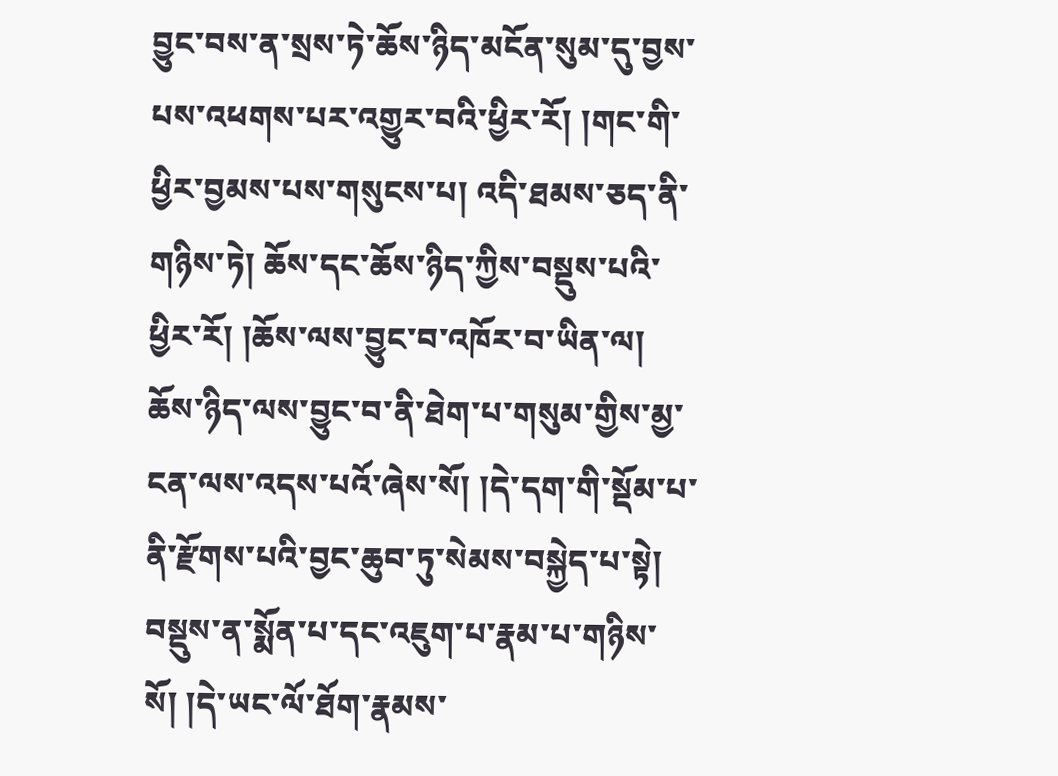བྱུང་བས་ན་སྲས་ཏེ་ཆོས་ཉིད་མངོན་སུམ་དུ་བྱས་པས་འཕགས་པར་འགྱུར་བའི་ཕྱིར་རོ། །གང་གི་ཕྱིར་བྱམས་པས་གསུངས་པ། འདི་ཐམས་ཅད་ནི་གཉིས་ཏེ། ཆོས་དང་ཆོས་ཉིད་ཀྱིས་བསྡུས་པའི་ཕྱིར་རོ། །ཆོས་ལས་བྱུང་བ་འཁོར་བ་ཡིན་ལ། ཆོས་ཉིད་ལས་བྱུང་བ་ནི་ཐེག་པ་གསུམ་གྱིས་མྱ་ངན་ལས་འདས་པའོ་ཞེས་སོ། །དེ་དག་གི་སྡོམ་པ་ནི་རྫོགས་པའི་བྱང་ཆུབ་ཏུ་སེམས་བསྐྱེད་པ་སྟེ། བསྡུས་ན་སྨོན་པ་དང་འཇུག་པ་རྣམ་པ་གཉིས་སོ། །དེ་ཡང་ལོ་ཐོག་རྣམས་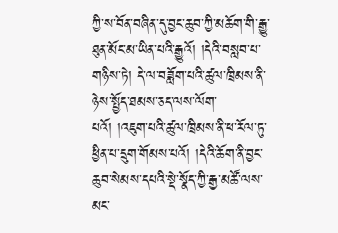ཀྱི་ས་བོན་བཞིན་དུ་བྱང་ཆུབ་ཀྱི་མཆོག་གི་རྒྱུ་ཐུན་མོང་མ་ཡིན་པའི་རྒྱུའོ། །དེའི་བསླབ་པ་གཉིས་ཏེ། དེ་ལ་བཟློག་པའི་ཚུལ་ཁྲིམས་ནི་ཉེས་སྤྱོད་ཐམས་ཅད་ལས་ལོག་པའོ། །འཇུག་པའི་ཚུལ་ཁྲིམས་ནི་ཕ་རོལ་ཏུ་ཕྱིན་པ་དྲུག་གོམས་པའོ། །དེའི་ཆོག་ནི་བྱང་ཆུབ་སེམས་དཔའི་སྡེ་སྣོད་ཀྱི་རྒྱ་མཚོ་ལས་མང་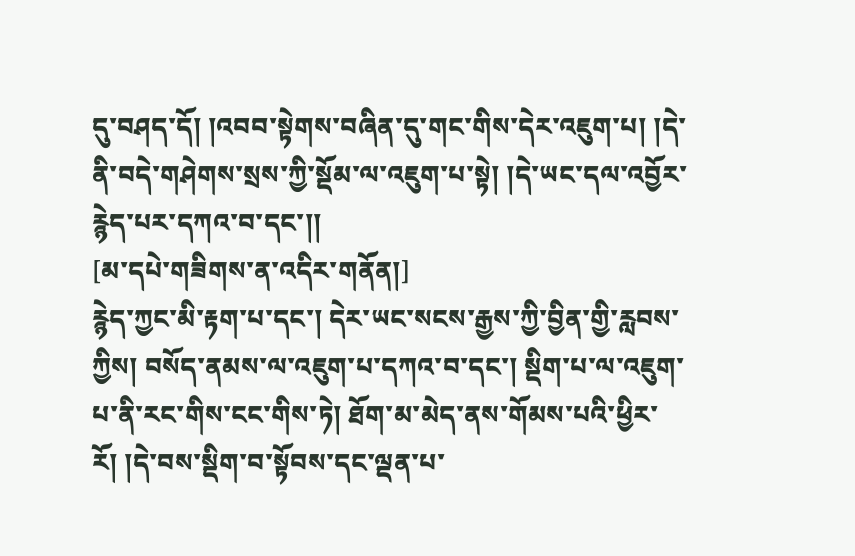དུ་བཤད་དོ། །འབབ་སྟེགས་བཞིན་དུ་གང་གིས་དེར་འཇུག་པ། །དེ་ནི་བདེ་གཤེགས་སྲས་ཀྱི་སྡོམ་ལ་འཇུག་པ་སྟེ། །དེ་ཡང་དལ་འབྱོར་རྙེད་པར་དཀའ་བ་དང་།།
[མ་དཔེ་གཟིགས་ན་འདིར་གནོན།]
རྙེད་ཀྱང་མི་རྟག་པ་དང་། དེར་ཡང་སངས་རྒྱས་ཀྱི་བྱིན་གྱི་རླབས་ཀྱིས། བསོད་ནམས་ལ་འཇུག་པ་དཀའ་བ་དང་། སྡིག་པ་ལ་འཇུག་པ་ནི་རང་གིས་ངང་གིས་ཏེ། ཐོག་མ་མེད་ནས་གོམས་པའི་ཕྱིར་རོ། །དེ་བས་སྡིག་བ་སྟོབས་དང་ལྡན་པ་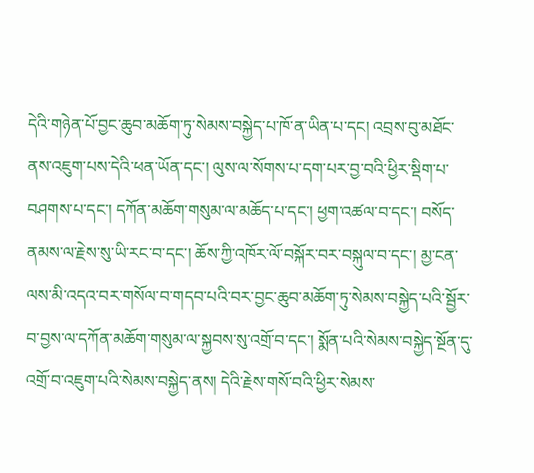དེའི་གཉེན་པོ་བྱང་ཆུབ་མཆོག་ཏུ་སེམས་བསྐྱེད་པ་ཁོ་ན་ཡིན་པ་དང། འབྲས་བུ་མཐོང་ནས་འཇུག་པས་དེའི་ཕན་ཡོན་དང་། ལུས་ལ་སོགས་པ་དག་པར་བྱ་བའི་ཕྱིར་སྡིག་པ་བཤགས་པ་དང་། དཀོན་མཆོག་གསུམ་ལ་མཆོད་པ་དང་། ཕྱག་འཚལ་བ་དང་། བསོད་ནམས་ལ་རྗེས་སུ་ཡི་རང་བ་དང་། ཆོས་ཀྱི་འཁོར་ལོ་བསྐོར་བར་བསྐུལ་བ་དང་། མྱ་ངན་ལས་མི་འདའ་བར་གསོལ་བ་གདབ་པའི་བར་བྱང་ཆུབ་མཆོག་ཏུ་སེམས་བསྐྱེད་པའི་སྦྱོར་བ་བྱས་ལ་དཀོན་མཆོག་གསུམ་ལ་སྐྱབས་སུ་འགྲོ་བ་དང་། སྨོན་པའི་སེམས་བསྐྱེད་སྔོན་དུ་འགྲོ་བ་འཇུག་པའི་སེམས་བསྐྱེད་ནས། དེའི་རྗེས་གསོ་བའི་ཕྱིར་སེམས་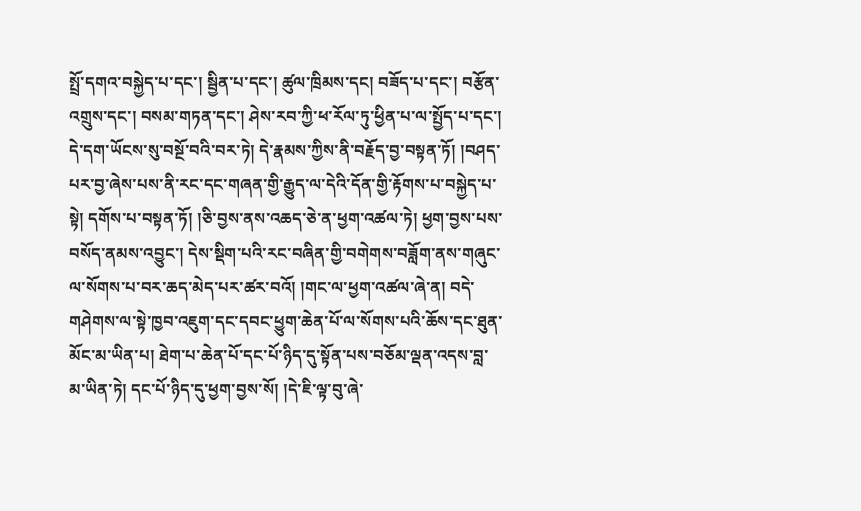སྤྲོ་དགའ་བསྐྱེད་པ་དང་། སྦྱིན་པ་དང་། ཚུལ་ཁྲིམས་དང། བཟོད་པ་དང་། བརྩོན་འགྲུས་དང་། བསམ་གཏན་དང་། ཤེས་རབ་ཀྱི་ཕ་རོལ་ཏུ་ཕྱིན་པ་ལ་སྤྱོད་པ་དང་། དེ་དག་ཡོངས་སུ་བསྔོ་བའི་བར་ཏེ། དེ་རྣམས་ཀྱིས་ནི་བརྗོད་བྱ་བསྟན་ཏོ། །བཤད་པར་བྱ་ཞེས་པས་ནི་རང་དང་གཞན་གྱི་རྒྱུད་ལ་དེའི་དོན་གྱི་རྟོགས་པ་བསྐྱེད་པ་སྟེ། དགོས་པ་བསྟན་ཏོ། །ཅི་བྱས་ནས་འཆད་ཅེ་ན་ཕྱག་འཚལ་ཏེ། ཕྱག་བྱས་པས་བསོད་ནམས་འབྱུང་། དེས་སྡིག་པའི་རང་བཞིན་གྱི་བགེགས་བཟློག་ནས་གཞུང་ལ་སོགས་པ་བར་ཆད་མེད་པར་ཚར་བའོ། །གང་ལ་ཕྱག་འཚལ་ཞེ་ན། བདེ་གཤེགས་ལ་སྟེ་ཁྱབ་འཇུག་དང་དབང་ཕྱུག་ཆེན་པོ་ལ་སོགས་པའི་ཆོས་དང་ཐུན་མོང་མ་ཡིན་པ། ཐེག་པ་ཆེན་པོ་དང་པོ་ཉིད་དུ་སྟོན་པས་བཅོམ་ལྡན་འདས་བླ་མ་ཡིན་ཏེ། དང་པོ་ཉིད་དུ་ཕྱག་བྱས་སོ། །དེ་ཇི་ལྟ་བུ་ཞེ་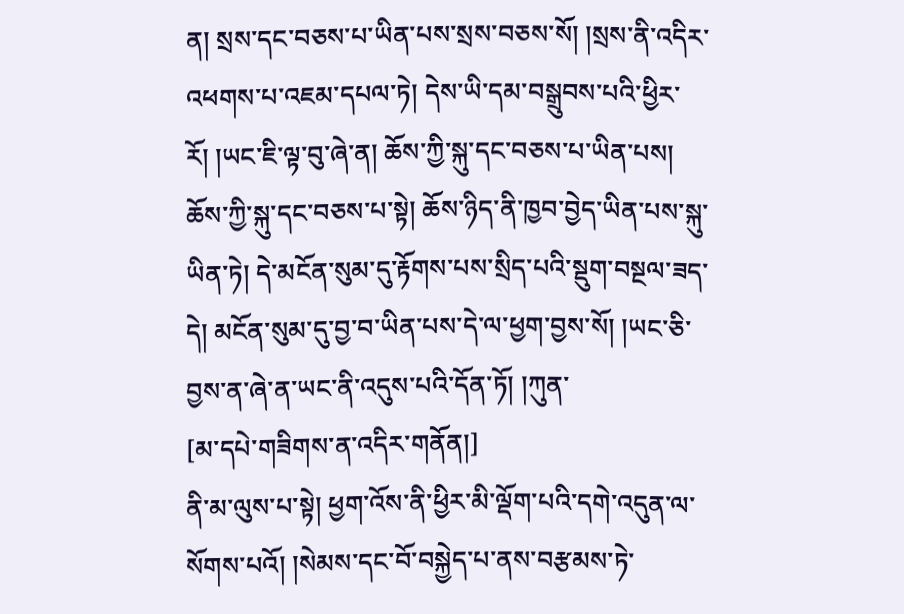ན། སྲས་དང་བཅས་པ་ཡིན་པས་སྲས་བཅས་སོ། །སྲས་ནི་འདིར་འཕགས་པ་འཇམ་དཔལ་ཏེ། དེས་ཡི་དམ་བསྒྲུབས་པའི་ཕྱིར་རོ། །ཡང་ཇི་ལྟ་བུ་ཞེ་ན། ཆོས་ཀྱི་སྐུ་དང་བཅས་པ་ཡིན་པས། ཆོས་ཀྱི་སྐུ་དང་བཅས་པ་སྟེ། ཆོས་ཉིད་ནི་ཁྱབ་བྱེད་ཡིན་པས་སྐུ་ཡིན་ཏེ། དེ་མངོན་སུམ་དུ་རྟོགས་པས་སྲིད་པའི་སྡུག་བསྔལ་ཟད་དེ། མངོན་སུམ་དུ་བྱ་བ་ཡིན་པས་དེ་ལ་ཕྱག་བྱས་སོ། །ཡང་ཅི་བྱས་ན་ཞེ་ན་ཡང་ནི་འདུས་པའི་དོན་ཏོ། །ཀུན་
[མ་དཔེ་གཟིགས་ན་འདིར་གནོན།]
ནི་མ་ལུས་པ་སྟེ། ཕྱག་འོས་ནི་ཕྱིར་མི་ལྡོག་པའི་དགེ་འདུན་ལ་སོགས་པའོ། །སེམས་དང་བོ་བསྐྱེད་པ་ནས་བརྩམས་ཏེ་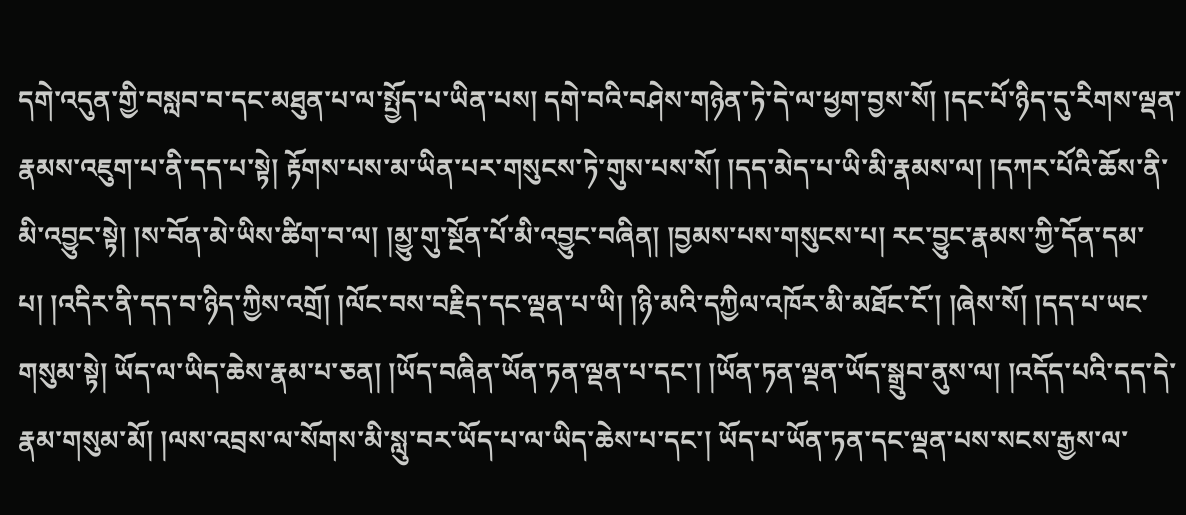དགེ་འདུན་གྱི་བསླབ་བ་དང་མཐུན་པ་ལ་སྤྱོད་པ་ཡིན་པས། དགེ་བའི་བཤེས་གཉེན་ཏེ་དེ་ལ་ཕྱག་བྱས་སོ། །དང་པོ་ཉིད་དུ་རིགས་ལྡན་རྣམས་འཇུག་པ་ནི་དད་པ་སྟེ། རྟོགས་པས་མ་ཡིན་པར་གསུངས་ཏེ་གུས་པས་སོ། །དད་མེད་པ་ཡི་མི་རྣམས་ལ། །དཀར་པོའི་ཆོས་ནི་མི་འབྱུང་སྟེ། །ས་བོན་མེ་ཡིས་ཚིག་བ་ལ། །མྱུ་གུ་སྔོན་པོ་མི་འབྱུང་བཞིན། །བྱམས་པས་གསུངས་པ། རང་བྱུང་རྣམས་ཀྱི་དོན་དམ་པ། །འདིར་ནི་དད་བ་ཉིད་ཀྱིས་འགྲོ། །ལོང་བས་བརྗིད་དང་ལྡན་པ་ཡི། །ཉི་མའི་དཀྱིལ་འཁོར་མི་མཐོང་ངོ་། །ཞེས་སོ། །དད་པ་ཡང་གསུམ་སྟེ། ཡོད་ལ་ཡིད་ཆེས་རྣམ་པ་ཅན། །ཡོད་བཞིན་ཡོན་ཏན་ལྡན་པ་དང་། །ཡོན་ཏན་ལྡན་ཡོད་སྒྲུབ་ནུས་ལ། །འདོད་པའི་དད་དེ་རྣམ་གསུམ་མོ། །ལས་འབྲས་ལ་སོགས་མི་སླུ་བར་ཡོད་པ་ལ་ཡིད་ཆེས་པ་དང་། ཡོད་པ་ཡོན་ཏན་དང་ལྡན་པས་སངས་རྒྱས་ལ་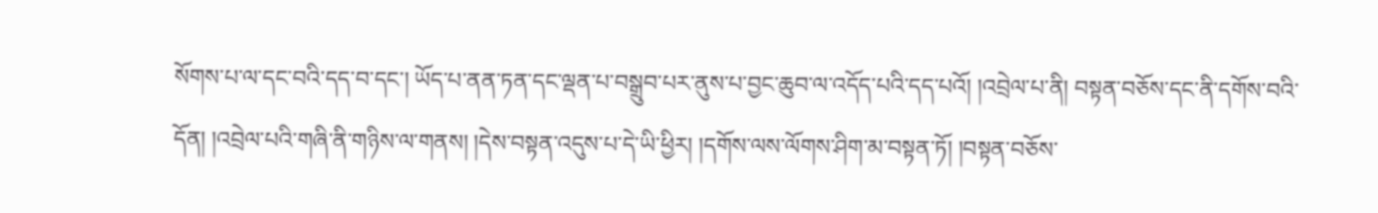སོགས་པ་ལ་དང་བའི་དད་བ་དང་། ཡོད་པ་ནན་ཏན་དང་ལྡན་པ་བསྒྲུབ་པར་ནུས་པ་བྱང་ཆུབ་ལ་འདོད་པའི་དད་པའོ། །འབྲེལ་པ་ནི། བསྟན་བཅོས་དང་ནི་དགོས་བའི་དོན། །འབྲེལ་པའི་གཞི་ནི་གཉིས་ལ་གནས། །དེས་བསྟན་འདུས་པ་དེ་ཡི་ཕྱིར། །དགོས་ལས་ལོགས་ཤིག་མ་བསྟན་ཏོ། །བསྟན་བཅོས་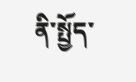ནི་སྤྱོད་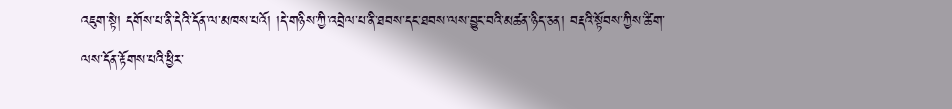འཇུག་སྟེ། དགོས་པ་ནི་དེའི་དོན་ལ་མཁས་པའོ། །དེ་གཉིས་ཀྱི་འབྲེལ་པ་ནི་ཐབས་དང་ཐབས་ལས་བྱུང་བའི་མཚན་ཉིད་ཅན། བརྡའི་སྟོབས་ཀྱིས་ཚིག་ལས་དོན་རྟོགས་པའི་ཕྱིར་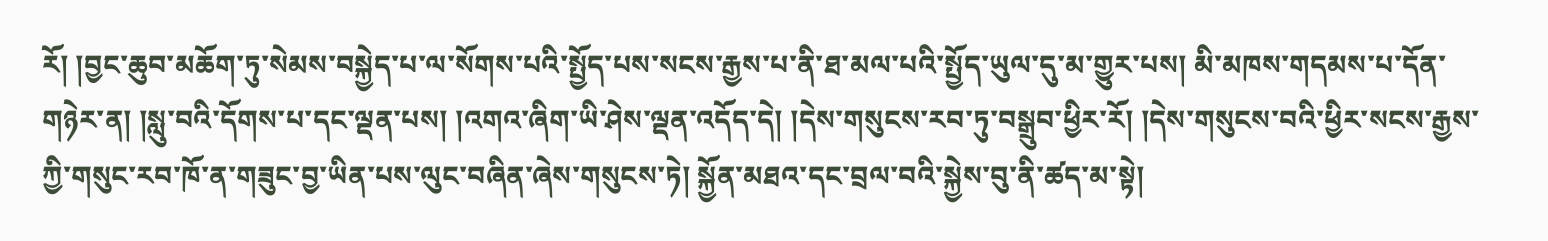རོ། །བྱང་ཆུབ་མཆོག་ཏུ་སེམས་བསྐྱེད་པ་ལ་སོགས་པའི་སྤྱོད་པས་སངས་རྒྱས་པ་ནི་ཐ་མལ་པའི་སྤྱོད་ཡུལ་དུ་མ་གྱུར་པས། མི་མཁས་གདམས་པ་དོན་གཉེར་ན། །སླུ་བའི་དོགས་པ་དང་ལྡན་པས། །འགའ་ཞིག་ཡི་ཤེས་ལྡན་འདོད་དེ། །དེས་གསུངས་རབ་ཏུ་བསྒྲུབ་ཕྱིར་རོ། །དེས་གསུངས་བའི་ཕྱིར་སངས་རྒྱས་ཀྱི་གསུང་རབ་ཁོ་ན་གཟུང་བྱ་ཡིན་པས་ལུང་བཞིན་ཞེས་གསུངས་ཏེ། སྐྱོན་མཐའ་དང་བྲལ་བའི་སྐྱེས་བུ་ནི་ཚད་མ་སྟེ།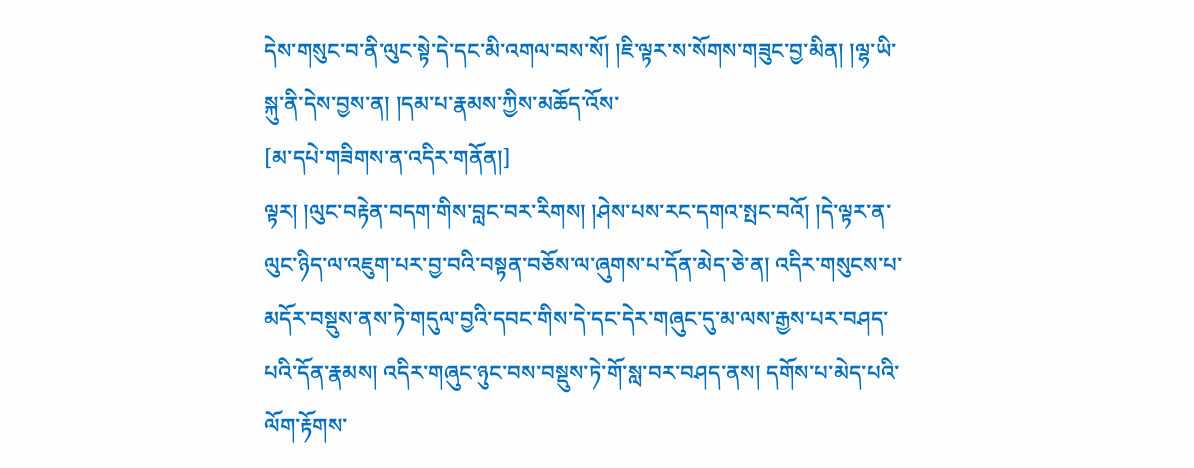དེས་གསུང་བ་ནི་ལུང་སྟེ་དེ་དང་མི་འགལ་བས་སོ། །ཇི་ལྟར་ས་སོགས་གཟུང་བྱ་མིན། །ལྷ་ཡི་སྐུ་ནི་དེས་བྱས་ན། །དམ་པ་རྣམས་ཀྱིས་མཆོད་འོས་
[མ་དཔེ་གཟིགས་ན་འདིར་གནོན།]
ལྟར། །ལུང་བརྟེན་བདག་གིས་བླང་བར་རིགས། །ཤེས་པས་རང་དགའ་སྤང་བའོ། །དེ་ལྟར་ན་ལུང་ཉིད་ལ་འཇུག་པར་བྱ་བའི་བསྟན་བཅོས་ལ་ཞུགས་པ་དོན་མེད་ཅེ་ན། འདིར་གསུངས་པ་མདོར་བསྡུས་ནས་ཏེ་གདུལ་བྱའི་དབང་གིས་དེ་དང་དེར་གཞུང་དུ་མ་ལས་རྒྱས་པར་བཤད་པའི་དོན་རྣམས། འདིར་གཞུང་ཉུང་བས་བསྡུས་ཏེ་གོ་སླ་བར་བཤད་ནས། དགོས་པ་མེད་པའི་ལོག་རྟོགས་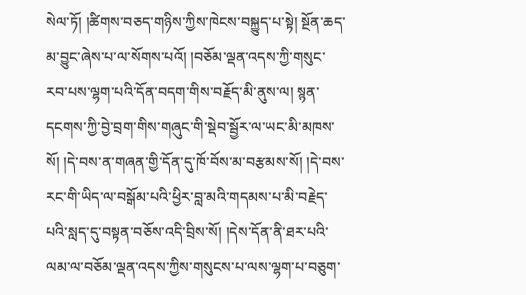སེལ་ཏོ། །ཚིགས་བཅད་གཉིས་ཀྱིས་ཁེངས་བསྐྱུད་པ་སྟེ། སྔོན་ཆད་མ་བྱུང་ཞེས་པ་ལ་སོགས་པའོ། །བཅོམ་ལྡན་འདས་ཀྱི་གསུང་རབ་པས་ལྷག་པའི་དོན་བདག་གིས་བརྗོད་མི་ནུས་ལ། སྙན་དངགས་ཀྱི་བྱེ་བྲག་གིས་གཞུང་གི་སྡེབ་སྦྱོར་ལ་ཡང་མི་མཁས་སོ། །དེ་བས་ན་གཞན་གྱི་དོན་དུ་ཁོ་བོས་མ་བརྩམས་སོ། །དེ་བས་རང་གི་ཡིད་ལ་བསྒོམ་པའི་ཕྱིར་བླ་མའི་གདམས་པ་མི་བརྗེད་པའི་སླད་དུ་བསྟན་བཅོས་འདི་བྲིས་སོ། །དེས་དོན་ནི་ཐར་པའི་ལམ་ལ་བཅོམ་ལྡན་འདས་ཀྱིས་གསུངས་པ་ལས་ལྷག་པ་བཅུག་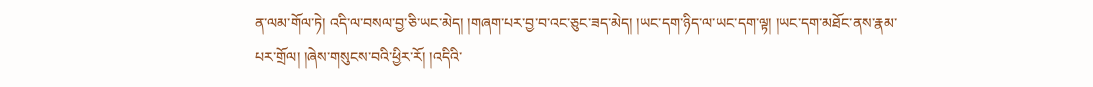ན་ལམ་གོལ་ཏེ། འདི་ལ་བསལ་བྱ་ཅི་ཡང་མེད། །གཞག་པར་བྱ་བ་འང་ཅུང་ཟད་མེད། །ཡང་དག་ཉིད་ལ་ཡང་དག་ལྟ། །ཡང་དག་མཐོང་ནས་རྣམ་པར་གྲོལ། །ཞེས་གསུངས་བའི་ཕྱིར་རོ། །འདིའི་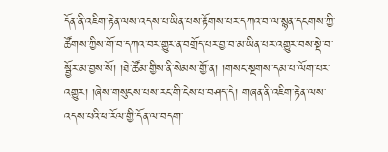དོན་ནི་འཇིག་རྟེན་ལས་འདས་པ་ཡིན་པས་རྟོགས་པར་དཀའ་བ་ལ་སྙན་དངགས་ཀྱི་ཚོགས་ཀྱིས་གོ་བ་དཀའ་བར་གྱུར་ན་བགྲོད་པར་བྱ་བ་མ་ཡིན་པར་འགྱུར་བས་སྡེ་བ་སྦྱོར་མ་བྱས་སོ། །ཐེ་ཚོམ་གྱིས་ནི་སེམས་གྱོ་ན། །གསང་སྔགས་དམ་པ་ལོག་པར་འགྱུར། །ཞེས་གསུངས་པས་རང་གི་ངེས་པ་བཤད་དེ། གཞན་ནི་འཇིག་རྟེན་ལས་འདས་པའི་ཕ་རོལ་གྱི་དོན་ལ་བདག་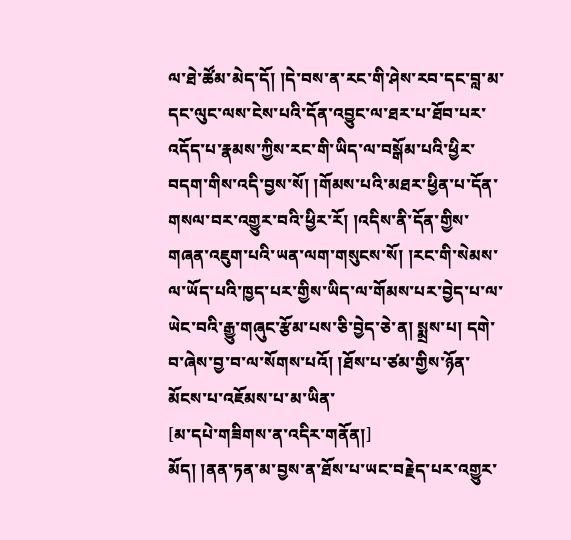ལ་ཐེ་ཚོམ་མེད་དོ། །དེ་བས་ན་རང་གི་ཤེས་རབ་དང་བླ་མ་དང་ལུང་ལས་ངེས་པའི་དོན་འབྱུང་ལ་ཐར་པ་ཐོབ་པར་འདོད་པ་རྣམས་ཀྱིས་རང་གི་ཡིད་ལ་བསྒོམ་པའི་ཕྱིར་བདག་གིས་འདི་བྱས་སོ། །གོམས་པའི་མཐར་ཕྱིན་པ་དོན་གསལ་བར་འགྱུར་བའི་ཕྱིར་རོ། །འདིས་ནི་དོན་གྱིས་གཞན་འཇུག་པའི་ཡན་ལག་གསུངས་སོ། །རང་གི་སེམས་ལ་ཡོད་པའི་ཁྱད་པར་གྱིས་ཡིད་ལ་གོམས་པར་བྱེད་པ་ལ་ཡེང་བའི་རྒྱུ་གཞུང་རྩོམ་པས་ཅི་བྱེད་ཅེ་ན། སྨྲས་པ། དགེ་བ་ཞེས་བྱ་བ་ལ་སོགས་པའོ། །ཐོས་པ་ཙམ་གྱིས་ཉོན་མོངས་པ་འཇོམས་པ་མ་ཡིན་
[མ་དཔེ་གཟིགས་ན་འདིར་གནོན།]
མོད། །ནན་ཏན་མ་བྱས་ན་ཐོས་པ་ཡང་བརྗེད་པར་འགྱུར་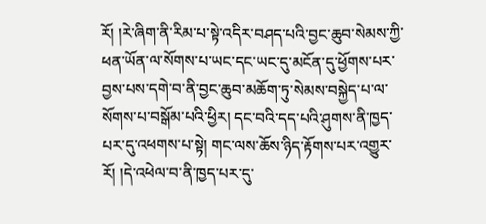རོ། །རེ་ཞིག་ནི་རིམ་པ་སྟེ་འདིར་བཤད་པའི་བྱང་ཆུབ་སེམས་ཀྱི་ཕན་ཡོན་ལ་སོགས་པ་ཡང་དང་ཡང་དུ་མངོན་དུ་ཕྱོགས་པར་བྱས་པས་དགེ་བ་ནི་བྱང་ཆུབ་མཆོག་ཏུ་སེམས་བསྐྱེད་པ་ལ་སོགས་པ་བསྒོམ་པའི་ཕྱིར། དང་བའི་དད་པའི་ཤུགས་ནི་ཁྱད་པར་དུ་འཕགས་པ་སྟེ། གང་ལས་ཆོས་ཉིད་རྟོགས་པར་འགྱུར་རོ། །དེ་འཕེལ་བ་ནི་ཁྱད་པར་དུ་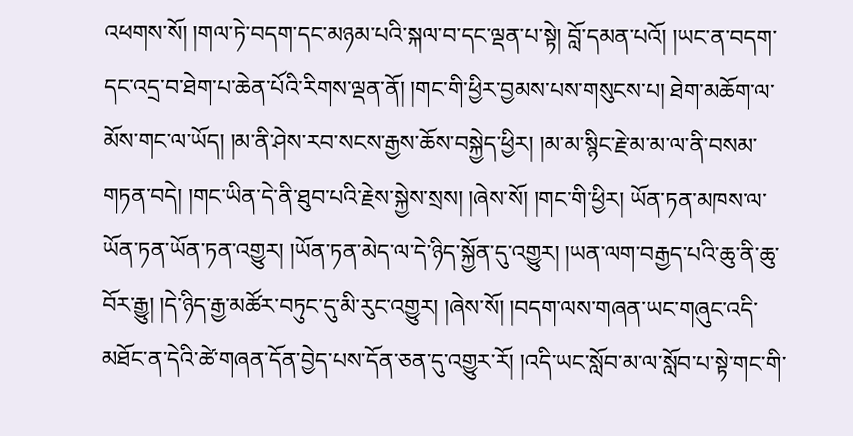འཕགས་སོ། །གལ་ཏེ་བདག་དང་མཉམ་པའི་སྐལ་བ་དང་ལྡན་པ་སྟེ། བློ་དམན་པའོ། །ཡང་ན་བདག་དང་འདྲ་བ་ཐེག་པ་ཆེན་པོའི་རིགས་ལྡན་ནོ། །གང་གི་ཕྱིར་བྱམས་པས་གསུངས་པ། ཐེག་མཆོག་ལ་མོས་གང་ལ་ཡོད། །མ་ནི་ཤེས་རབ་སངས་རྒྱས་ཆོས་བསྐྱེད་ཕྱིར། །མ་མ་སྙིང་རྗེ་མ་མ་ལ་ནི་བསམ་གཏན་བདེ། །གང་ཡིན་དེ་ནི་ཐུབ་པའི་རྗེས་སྐྱེས་སྲས། །ཞེས་སོ། །གང་གི་ཕྱིར། ཡོན་ཏན་མཁས་ལ་ཡོན་ཏན་ཡོན་ཏན་འགྱུར། །ཡོན་ཏན་མེད་ལ་དེ་ཉིད་སྐྱོན་དུ་འགྱུར། །ཡན་ལག་བརྒྱད་པའི་ཆུ་ནི་ཆུ་བོར་རྒྱུ། །དེ་ཉིད་རྒྱ་མཚོར་བཏུང་དུ་མི་རུང་འགྱུར། །ཞེས་སོ། །བདག་ལས་གཞན་ཡང་གཞུང་འདི་མཐོང་ན་དེའི་ཚེ་གཞན་དོན་བྱེད་པས་དོན་ཅན་དུ་འགྱུར་རོ། །འདི་ཡང་སློབ་མ་ལ་སློབ་པ་སྟེ་གང་གི་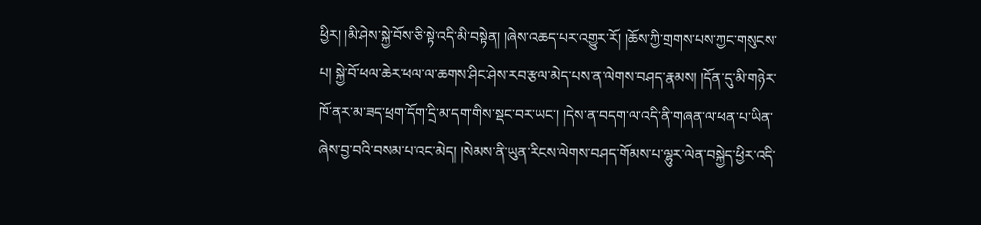ཕྱིར། །མི་ཤེས་སྐྱེ་བོས་ཅི་སྟེ་འདི་མི་བསྟེན། །ཞེས་འཆད་པར་འགྱུར་རོ། །ཆོས་ཀྱི་གྲགས་པས་ཀྱང་གསུངས་པ། སྐྱེ་བོ་ཕལ་ཆེར་ཕལ་ལ་ཆགས་ཤིང་ཤེས་རབ་རྩལ་མེད་པས་ན་ལེགས་བཤད་རྣམས། །དོན་དུ་མི་གཉེར་ཁོ་ནར་མ་ཟད་ཕྲག་དོག་དྲི་མ་དག་གིས་སྡང་བར་ཡང་། །དེས་ན་བདག་ལ་འདི་ནི་གཞན་ལ་ཕན་པ་ཡིན་ཞེས་བྱ་བའི་བསམ་པ་འང་མེད། །སེམས་ནི་ཡུན་རིངས་ལེགས་བཤད་གོམས་པ་ལྷུར་ལེན་བསྐྱེད་ཕྱིར་འདི་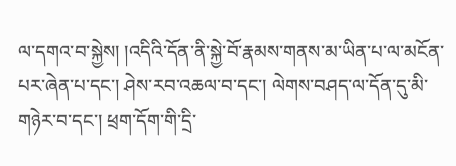ལ་དགའ་བ་སྐྱེས། །འདིའི་དོན་ནི་སྐྱེ་བོ་རྣམས་གནས་མ་ཡིན་པ་ལ་མངོན་པར་ཞེན་པ་དང་། ཤེས་རབ་འཆལ་བ་དང་། ལེགས་བཤད་ལ་དོན་དུ་མི་གཉེར་བ་དང་། ཕྲག་དོག་གི་དྲི་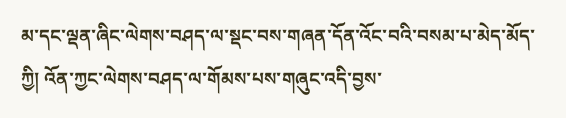མ་དང་ལྡན་ཞིང་ལེགས་བཤད་ལ་སྡང་བས་གཞན་དོན་འོང་བའི་བསམ་པ་མེད་མོད་ཀྱི། འོན་ཀྱང་ལེགས་བཤད་ལ་གོམས་པས་གཞུང་འདི་བྱས་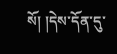སོ། །དེས་དོན་དུ་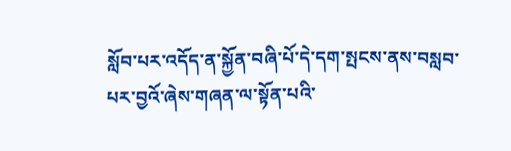སློབ་པར་འདོད་ན་སྐྱོན་བཞི་པོ་དེ་དག་སྤངས་ནས་བསླབ་པར་བྱའོ་ཞེས་གཞན་ལ་སྟོན་པའི་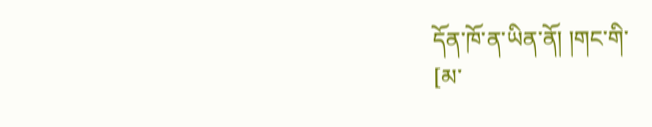དོན་ཁོ་ན་ཡིན་ནོ། །གང་གི་
[མ་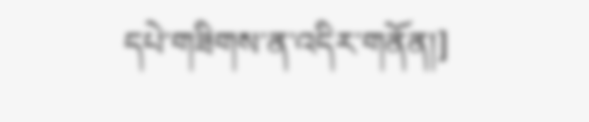དཔེ་གཟིགས་ན་འདིར་གནོན།]